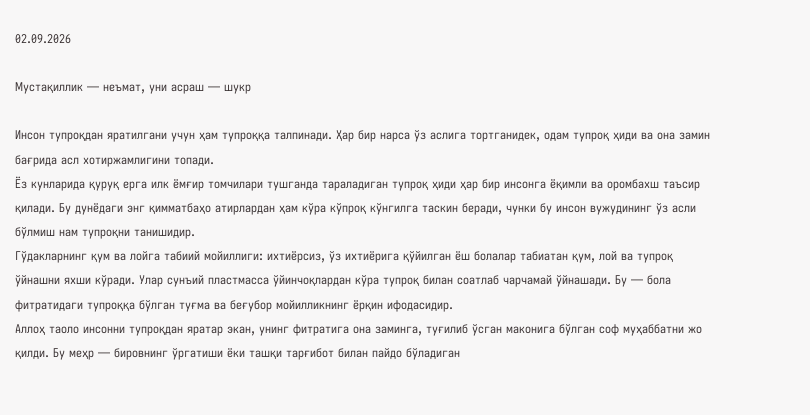02.09.2026

Мустақиллик — неъмат, уни асраш — шукр

Инсон тупроқдан яратилгани учун ҳам тупроққа талпинади. Ҳар бир нарса ўз аслига тортганидек, одам тупроқ ҳиди ва она замин бағрида асл хотиржамлигини топади.
Ёз кунларида қуруқ ерга илк ёмғир томчилари тушганда тараладиган тупроқ ҳиди ҳар бир инсонга ёқимли ва оромбахш таъсир қилади. Бу дунёдаги энг қимматбаҳо атирлардан ҳам кўра кўпроқ кўнгилга таскин беради, чунки бу инсон вужудининг ўз асли бўлмиш нам тупроқни танишидир.
Гўдакларнинг қум ва лойга табиий мойиллиги: ихтиёрсиз, ўз ихтиёрига қўйилган ёш болалар табиатан қум, лой ва тупроқ ўйнашни яхши кўради. Улар сунъий пластмасса ўйинчоқлардан кўра тупроқ билан соатлаб чарчамай ўйнашади. Бу — бола фитратидаги тупроққа бўлган туғма ва беғубор мойилликнинг ёрқин ифодасидир.
Аллоҳ таоло инсонни тупроқдан яратар экан, унинг фитратига она заминга, туғилиб ўсган маконига бўлган соф муҳаббатни жо қилди. Бу меҳр — бировнинг ўргатиши ёки ташқи тарғибот билан пайдо бўладиган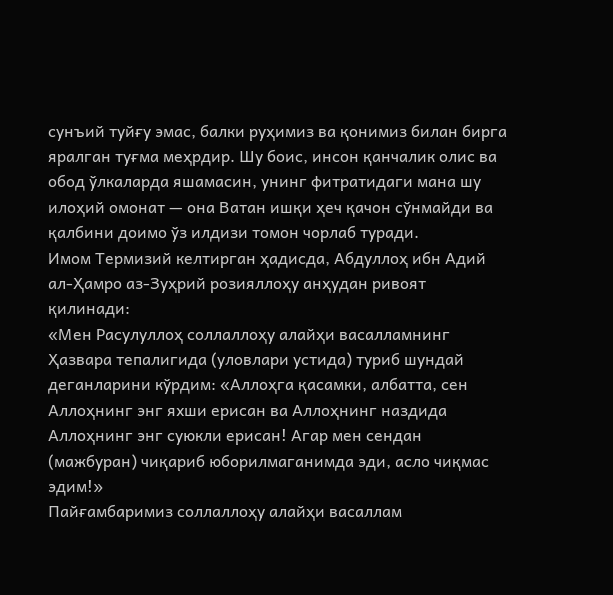сунъий туйғу эмас, балки руҳимиз ва қонимиз билан бирга яралган туғма меҳрдир. Шу боис, инсон қанчалик олис ва обод ўлкаларда яшамасин, унинг фитратидаги мана шу илоҳий омонат — она Ватан ишқи ҳеч қачон сўнмайди ва қалбини доимо ўз илдизи томон чорлаб туради.
Имом Термизий келтирган ҳадисда, Абдуллоҳ ибн Адий ал-Ҳамро аз-Зуҳрий розияллоҳу анҳудан ривоят қилинади:
«Мен Расулуллоҳ соллаллоҳу алайҳи васалламнинг Ҳазвара тепалигида (уловлари устида) туриб шундай деганларини кўрдим: «Аллоҳга қасамки, албатта, сен Аллоҳнинг энг яхши ерисан ва Аллоҳнинг наздида Аллоҳнинг энг суюкли ерисан! Агар мен сендан (мажбуран) чиқариб юборилмаганимда эди, асло чиқмас эдим!»
Пайғамбаримиз соллаллоҳу алайҳи васаллам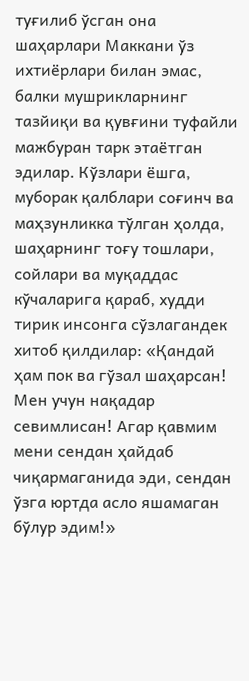туғилиб ўсган она шаҳарлари Маккани ўз ихтиёрлари билан эмас, балки мушрикларнинг тазйиқи ва қувғини туфайли мажбуран тарк этаётган эдилар. Кўзлари ёшга, муборак қалблари соғинч ва маҳзунликка тўлган ҳолда, шаҳарнинг тоғу тошлари, сойлари ва муқаддас кўчаларига қараб, худди тирик инсонга сўзлагандек хитоб қилдилар: «Қандай ҳам пок ва гўзал шаҳарсан! Мен учун нақадар севимлисан! Агар қавмим мени сендан ҳайдаб чиқармаганида эди, сендан ўзга юртда асло яшамаган бўлур эдим!»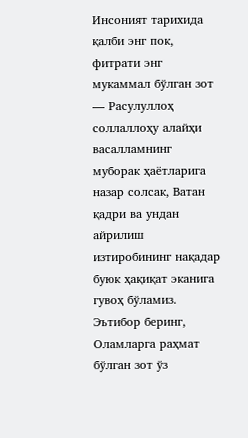Инсоният тарихида қалби энг пок, фитрати энг мукаммал бўлган зот — Расулуллоҳ соллаллоҳу алайҳи васалламнинг муборак ҳаётларига назар солсак, Ватан қадри ва ундан айрилиш изтиробининг нақадар буюк ҳақиқат эканига гувоҳ бўламиз.
Эътибор беринг, Оламларга раҳмат бўлган зот ўз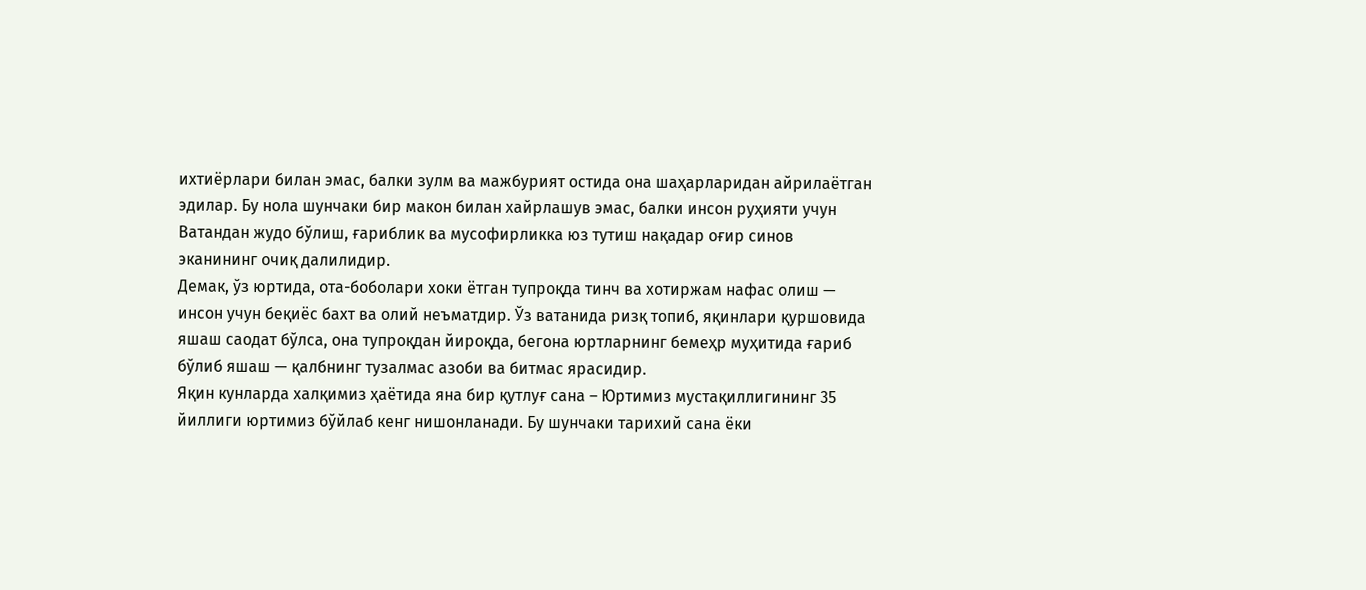ихтиёрлари билан эмас, балки зулм ва мажбурият остида она шаҳарларидан айрилаётган эдилар. Бу нола шунчаки бир макон билан хайрлашув эмас, балки инсон руҳияти учун Ватандан жудо бўлиш, ғариблик ва мусофирликка юз тутиш нақадар оғир синов эканининг очиқ далилидир.
Демак, ўз юртида, ота-боболари хоки ётган тупроқда тинч ва хотиржам нафас олиш — инсон учун беқиёс бахт ва олий неъматдир. Ўз ватанида ризқ топиб, яқинлари қуршовида яшаш саодат бўлса, она тупроқдан йироқда, бегона юртларнинг бемеҳр муҳитида ғариб бўлиб яшаш — қалбнинг тузалмас азоби ва битмас ярасидир.
Яқин кунларда халқимиз ҳаётида яна бир қутлуғ сана – Юртимиз мустақиллигининг 35 йиллиги юртимиз бўйлаб кенг нишонланади. Бу шунчаки тарихий сана ёки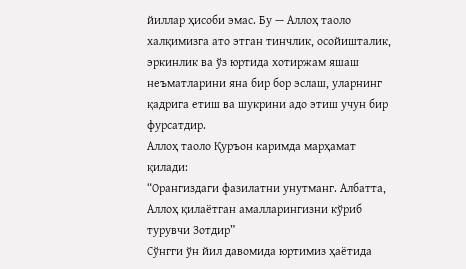йиллар ҳисоби эмас. Бу — Аллоҳ таоло халқимизга ато этган тинчлик, осойишталик, эркинлик ва ўз юртида хотиржам яшаш неъматларини яна бир бор эслаш, уларнинг қадрига етиш ва шукрини адо этиш учун бир фурсатдир.
Аллоҳ таоло Қуръон каримда марҳамат қилади:
“Орангиздаги фазилатни унутманг. Албатта, Аллоҳ қилаётган амалларингизни кўриб турувчи Зотдир”
Cўнгги ўн йил давомида юртимиз ҳаётида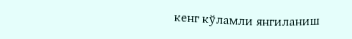кенг кўламли янгиланиш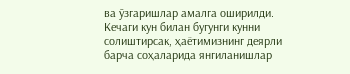ва ўзгаришлар амалга оширилди. Кечаги кун билан бугунги кунни солиштирсак, ҳаётимизнинг деярли барча соҳаларида янгиланишлар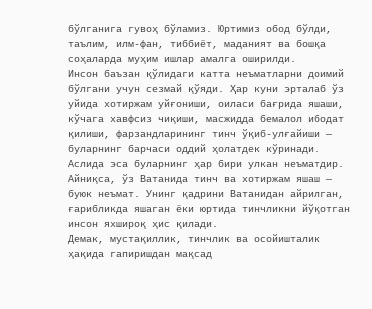бўлганига гувоҳ бўламиз. Юртимиз обод бўлди, таълим, илм-фан, тиббиёт, маданият ва бошқа соҳаларда муҳим ишлар амалга оширилди.
Инсон баъзан қўлидаги катта неъматларни доимий бўлгани учун сезмай қўяди. Ҳар куни эрталаб ўз уйида хотиржам уйғониши, оиласи бағрида яшаши, кўчага хавфсиз чиқиши, масжидда бемалол ибодат қилиши, фарзандларининг тинч ўқиб-улғайиши — буларнинг барчаси оддий ҳолатдек кўринади. Аслида эса буларнинг ҳар бири улкан неъматдир.
Айниқса, ўз Ватанида тинч ва хотиржам яшаш — буюк неъмат. Унинг қадрини Ватанидан айрилган, ғарибликда яшаган ёки юртида тинчликни йўқотган инсон яхшироқ ҳис қилади.
Демак, мустақиллик, тинчлик ва осойишталик ҳақида гапиришдан мақсад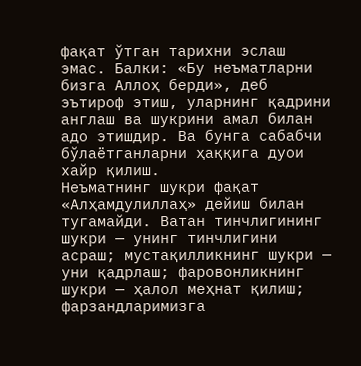фақат ўтган тарихни эслаш эмас. Балки: «Бу неъматларни бизга Аллоҳ берди», деб эътироф этиш, уларнинг қадрини англаш ва шукрини амал билан адо этишдир. Ва бунга сабабчи бўлаётганларни ҳаққига дуои хайр қилиш.
Неъматнинг шукри фақат «Алҳамдулиллаҳ» дейиш билан тугамайди. Ватан тинчлигининг шукри — унинг тинчлигини асраш; мустақилликнинг шукри — уни қадрлаш; фаровонликнинг шукри — ҳалол меҳнат қилиш; фарзандларимизга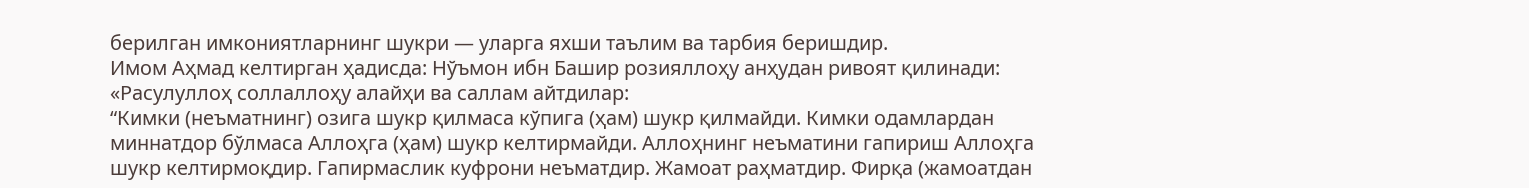берилган имкониятларнинг шукри — уларга яхши таълим ва тарбия беришдир.
Имом Аҳмад келтирган ҳадисда: Нўъмон ибн Башир розияллоҳу анҳудан ривоят қилинади: «Расулуллоҳ соллаллоҳу алайҳи ва саллам айтдилар:
“Кимки (неъматнинг) озига шукр қилмаса кўпига (ҳам) шукр қилмайди. Кимки одамлардан миннатдор бўлмаса Аллоҳга (ҳам) шукр келтирмайди. Аллоҳнинг неъматини гапириш Аллоҳга шукр келтирмоқдир. Гапирмаслик куфрони неъматдир. Жамоат раҳматдир. Фирқа (жамоатдан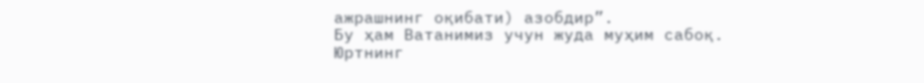ажрашнинг оқибати) азобдир”.
Бу ҳам Ватанимиз учун жуда муҳим сабоқ. Юртнинг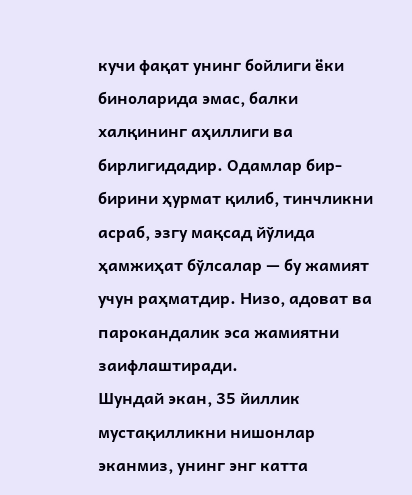кучи фақат унинг бойлиги ёки биноларида эмас, балки халқининг аҳиллиги ва бирлигидадир. Одамлар бир-бирини ҳурмат қилиб, тинчликни асраб, эзгу мақсад йўлида ҳамжиҳат бўлсалар — бу жамият учун раҳматдир. Низо, адоват ва парокандалик эса жамиятни заифлаштиради.
Шундай экан, 35 йиллик мустақилликни нишонлар эканмиз, унинг энг катта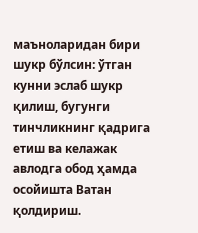маъноларидан бири шукр бўлсин: ўтган кунни эслаб шукр қилиш, бугунги тинчликнинг қадрига етиш ва келажак авлодга обод ҳамда осойишта Ватан қолдириш.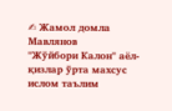✍ Жамол домла Мавлянов
"Жўйбори Калон" аёл-қизлар ўрта махсус ислом таълим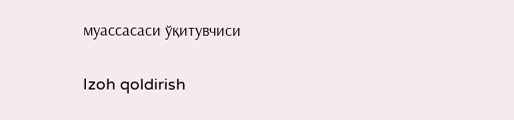муассасаси ўқитувчиси

Izoh qoldirish